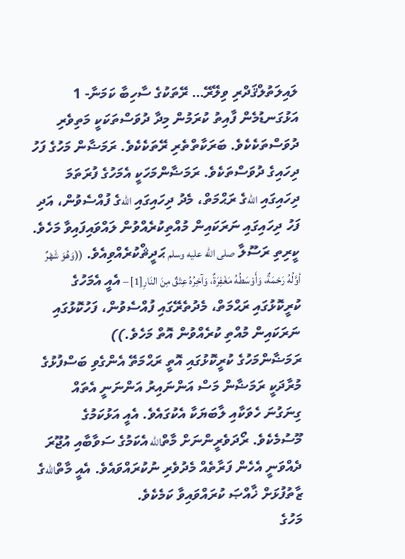ލައިލަތުލްޤަދްރި ވިލޭރޭ… ރޭތަކުގެ ސާހިބާ ކަމަނާ- 1
އަޅުގަނޑުމެން ފާއިތު ކުރަމުން މިދާ ދުވަސްތަކަކީ މަތިވެރި ދުވަސްތަކެކެވެ. ބަރަކާތްތެރި ރޭތަކެކެވެ. ރަމަޟާން މަހުގެ ފަހު ދިހައިގެ ދުވަސްތަކެވެ. ރަމަޟާންމަހަކީ އެމަހުގެ ފުރަތަމަ ދިހައިގައި اللهގެ ރަޙްމަތް، މެދު ދިހައިގައި اللهގެ ފުއްސެވުން، އަދި ފަހު ދިހައިގައި ނަރަކައިން މުއްތިކުރެއްވުން ލައްވައިފައިވާ މަހެވެ. ކީރިތި ރަސޫލާ صلى الله عليه وسلم ޙަދީޘްކުރެއްވިއެވެ. ((وَهُوَ شَهْرٌ أوَّلُهُ رَحْمَةٌ، وَأَوْسَطُهُ مَغْفِرَةٌ، وَآخِرُهُ عِتْقٌ مِنَ النَارِ[1] – އެއީ އެމަހުގެ ކުރީކޮޅުގައި ރަޙްމަތް، މެދުތެރޭގައި ފުއްސެވުން، ފަހުކޮޅުގައި ނަރަކައިން މުއްތި ކުރެއްވުން އޮތް މަހެވެ.))
ރަމަޟާންމަހުގެ ކުރީކޮޅުގައި އޮތީ ރަޙްމަތޭ އެންގެވި ބަސްފުޅުގެ މުރާދަކީ ރަމަޟާން މަސް އަންނައިރު އަންނަނީ އެތައް ގިނަގުނަ ހެވަކާއި ލާބަޔަކާ އެކުގައެވެ. އެއީ އަޅުކަމުގެ މޫސުމެކެވެ. ރޯދަވެރީންނަށް މާތްالله އެކަމުގެ ސަވާބާއި އުޖޫރަ ދެއްވަނީ އެހެން ފަރާތެއް މެދުވެރި ނުކުރައްވައެވެ. އެއީ މާތްاللهގެ ޒާތުފުޅަށް ޚާއްޞަ ކުރައްވައިވާ ކަމެކެވެ.
މަހުގެ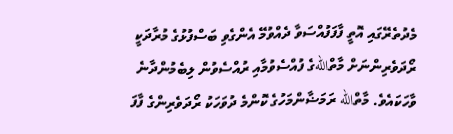މެދުތެރޭގައި އޮތީ ފާފަފުއްސަވާ ދެއްވުމޭ އެންގެވި ބަސްފުޅުގެ މުރާދަކީ ރޯދަވެރިންނަށް މާތްاللهގެ ފުއްސެވުމާއި ރުއްސެވުން ލިބެމުންދާނެ ވާހަކައެވެ. މާތްالله ރަމަޟާންމަހުގެ ކޮންމެ ދުވަހަކު ރޯދަވެރިންގެ ފާފަ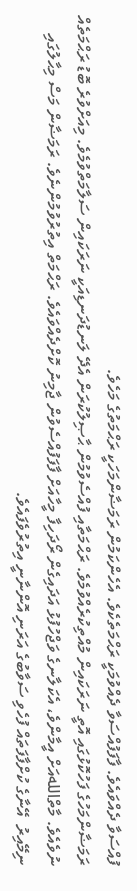ފުއްސަވާ ދެއްވައެވެ. ފާފަފުއްސަވާ ދެއްވުމަކީ ރަޙްމަތެކެވެ. އެހެންކަމުން ރަމަޟާންމަހަކީ ރަޙްމަތުގެ މަހެވެ.
ރަމަޟާންމަހުގެ ފަހުކޮޅުގައި އޮތީ ނަރަކައިން މުއްތިކުރެއްވުމެވެ. ރަޙްމަތާއި ފުއްސެވުމުން ޙާޞިލުކުރަން އެދޭ ލަނޑުދަނޑިއަކީ ނަރަކައިން ސަލާމަތްވުމެވެ. މިއަށްވުރެ ބޮޑު ރަޙްމަތެއް ނުވެއެވެ. މާތްاللهއަށް އީމާންވެ، އެކަލާނގެ ވަޖްހުފުޅު އަދައިގެން ރޯދަހިފާ މީހާއަށް ފާފަފުއްސެވުން ޖާމިނު ކޮށްދެއްވައެވެ. ރަޙްމަތް އިތުރުވުމުންނެވެ. ރަމަޟާން މަސް މިޙާލުގައި ނިމޭއިރު  އޭނާގެ ކުށްފާފަތައް ފުހެވި ސަވާބުގެ އަރަނި އޮންނާނީ އިތުރުވެފައެވެ.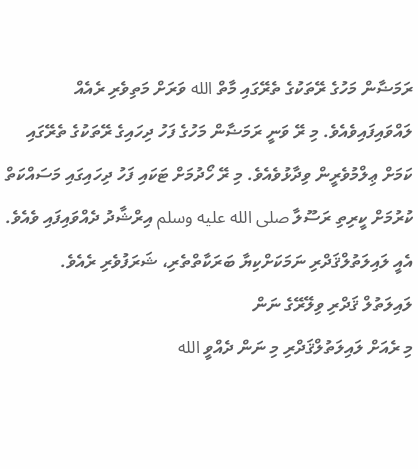ރަމަޟާން މަހުގެ ރޭތަކުގެ ތެރޭގައި މާތް الله ވަރަށް މަތިވެރި ރެއެއް ލައްވައިފައިވެއެވެ. މި ރޭ ވަނީ ރަމަޟާން މަހުގެ ފަހު ދިހައިގެ ރޭތަކުގެ ތެރޭގައި ކަމަށް ޢިލްމުވެރީން ވިދާޅުވެއެވެ. މި ރޭ ހޯދުމަށް ޓަކައި ފަހު ދިހައިގައި މަސައްކަތް ކުރުމަށް ކީރިތި ރަސޫލާ صلى الله عليه وسلم އިރްޝާދު ދެއްވައިފައި ވެއެވެ. އެއީ ލައިލަތުލްޤަދްރި ނަމަކަށްކިޔާ ބަރަކާތްތެރި، ޝަރަފުވެރި ރެއެވެ.
ލައިލަތުލް ޤަދްރި ވިލޭރޭގެ ނަން
މި ރެއަށް ލައިލަތުލްޤަދްރި މި ނަން ދެއްވީ الله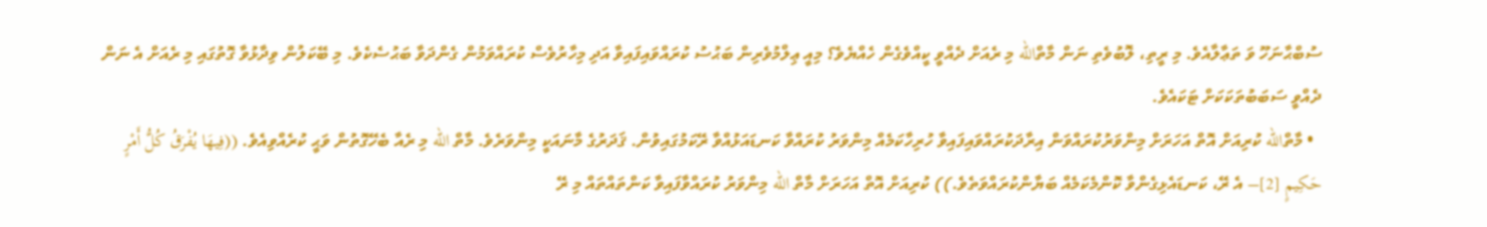ސުބްޙާނަހޫ ވަ ތަޢާލާއެވެ. މި ރީތި، ލޮބުވެތި ނަން މާތްالله މި ރެއަށް ދެއްވީ ކީއްވެގެން ހެއްޔެވެ؟ މިއީ ޢިލްމުވެރިން ބަޙުސު ކުރައްވައިފައިވާ އަދި މިހާރުވެސް ކުރައްވަމުން ގެންދަވާ ބަޙުސެކެވެ. މި ބޭކަލުން ވިދާޅުވާ ގޮތުގައި މި ރެއަށް އެ ނަން ދެއްވީ ސަބަބުތަކަކަށް ޓަކައެވެ.
  • މާތްالله ކުރިއަށް އޮތް އަހަރަށް މިންވަރުކުރައްވަން އިރާދަކުރައްވައިފައިވާ ހުރިހާކަމެއް މިންވަރު ކުރައްވާ ކަނޑައަޅުއްވާ ރޭކަމުގައިވުން. ޤަދަރުގެ މާނައަކީ މިންވަރެވެ. މާތް الله މި ރެއާ ބެހޭގޮތުން ވަޙީ ކުރެއްވިއެވެ. ((فِيهَا يُفْرَقُ كُلُّ أَمْرٍ حَكِيمٍ [2]– އެ ރޭ، ކަނޑައެޅިގެންވާ ކޮންމެކަމެއް ބަޔާންކުރައްވަތެވެ.)) ކުރިއަށް އޮތް އަހަރަށް މާތް الله މިންވަރު ކުރައްވާފައިވާ ކަންތައްތައް މި ރޭ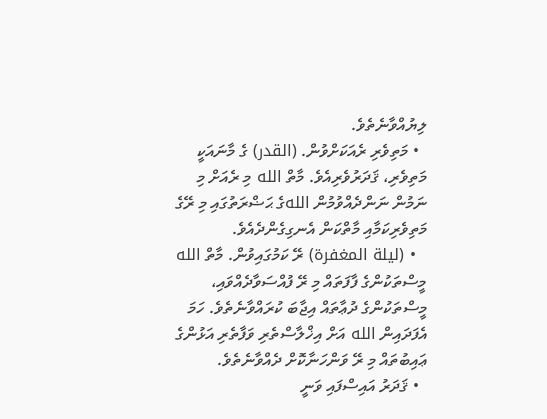ލިޔުއްވާނެތެވެ.
  • މަތިވެރި ރެއަކަށްވުން. (القدر) ގެ މާނައަކީ މަތިވެރި، ޤަދަރުވެރިއެވެ. މާތް الله މި ރެއަށް މި ނަމުން ނަންދެއްވުމުން اللهގެ ޙަޟްރަތުގައި މި ރޭގެ މަތިވެރިކަމާއި މާތްކަން އެނގިގެންދެއެވެ.
  • (ليلة المغفرة) ރޭ ކަމުގައިވުން. މާތް الله މީސްތަކުންގެ ފާފަތައް މި ރޭ ފުއްސަވާދެއްވައި، މީސްތަކުންގެ ދުޢާތައް އިޖާބަ ކުރައްވާނެތެވެ. ހަމަ އެފަދައިން الله އަށް އިޚްލާސްތެރި ވަފާތެރި އަޅުންގެ ޢައިބުތައް މި ރޭ ވަންހަނާކޮށް ދެއްވާނެތެވެ.
  • ޤަދަރު އައިސްފައި ވަނީ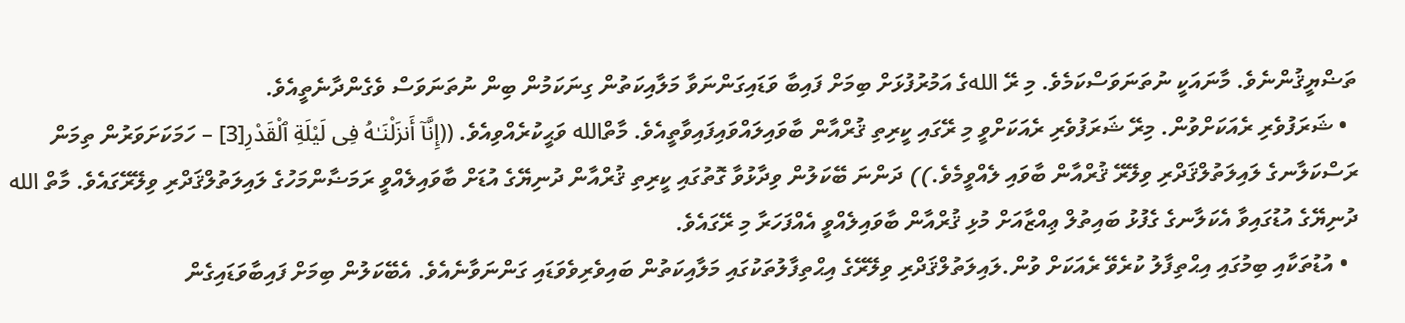ތަޟްޔީޤުންނެވެ. މާނައަކީ ނުތަނަވަސްކަމެވެ. މި ރޭ اللهގެ އަމުރުފުޅަށް ބިމަށް ފައިބާ ވަޑައިގަންނަވާ މަލާއިކަތުން ގިނަކަމުން ބިން ނުތަނަވަސް ވެގެންދާނެތީއެވެ.
  • ޝަރަފުވެރި ރެއަކަށްވުން. މިރޭ ޝަރަފުވެރި ރެއަކަށްވީ މި ރޭގައި ކީރިތި ޤުރްއާން ބާވައިލައްވައިފައިވާތީއެވެ. މާތްالله ވަޙީކުރެއްވިއެވެ. ((إِنَّآ أَنزَلْنَـٰهُ فِى لَيْلَةِ ٱلْقَدْرِ[3] – ހަމަކަށަވަރުން ތިމަން ރަސްކަލާނގެ ލައިލަތުލްޤަދްރި ވިލޭރޭ ޤުރްއާން ބާވައި ލެއްވީމެވެ.)) ދަންނަ ބޭކަލުން ވިދާޅުވާ ގޮތުގައި ކީރިތި ޤުރްއާން ދުނިޔޭގެ އުޑަށް ބާވައިލެއްވީ ރަމަޟާންމަހުގެ ލައިލަތުލްޤަދްރި ވިލޭރޭގައެވެ. މާތް الله ދުނިޔޭގެ އުޑުގައިވާ އެކަލާނގެ ގެފުޅު ބައިތުލް ޢިއްޒާއަށް މުޅި ޤުރްއާން ބާވައިލެއްވީ އެއްފަހަރާ މި ރޭގައެވެ.
  • އުޑުތަކާއި ބިމުގައި އިޙްތިފާލު ކުރެވޭ ރެއަކަށް ވުން.ލައިލަތުލްޤަދްރި ވިލޭރޭގެ އިޙްތިފާލުތަކުގައި މަލާއިކަތުން ބައިވެރިވެވަޑައި ގަންނަވާނެއެވެ. އެބޭކަލުން ބިމަށް ފައިބާވަޑައިގެން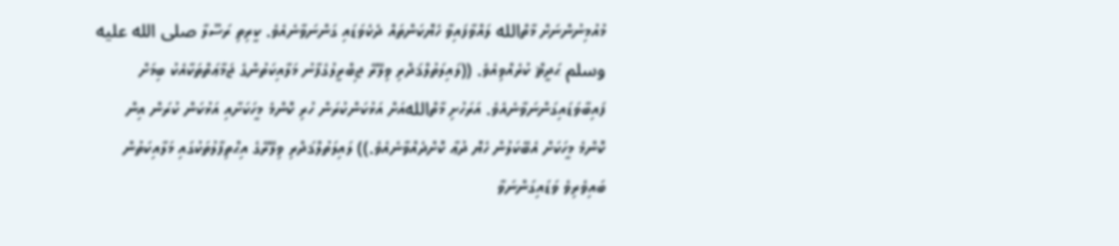މުއުމިނުންނަށް މާތްالله ލައްވާފައިވާ ހެޔޮކަންތައް ދެކެވަޑައި ގަންނަވާނެއެވެ. ކީރިތި ރަސޫލާ صلى الله عليه وسلم ޙަދީޘް ކުރެއްވިއެވެ. ((ލައިލަތުލްޤަދްރި ވިލޭރޭ ޖިބްރީލުގެފާނު މަލާއިކަތުންގެ ޖަމާޢަތްތަކާއެކު ބިމަށް ފައިބާވަޑައިގަންނަވާނެއެވެ. އަރަހުށި މާތްاللهއަށް އަޅުކަންކުރަން ހުރި ކޮންމެ މީހަކަށާއި އަޅުކަން ކުރަން އިން ކޮންމެ މީހަކަށް އެބޭކަލުން ހެޔޮ ދުޢާ ކޮށްދެއްވާނެއެވެ.)) ލައިލަތުލްޤަދްރި ވިލޭރޭގެ އިޙްތިފާލުތަކުގައި މަލާއިކަތުން ބައިވެރިވެ ވަޑައިގަންނަވާ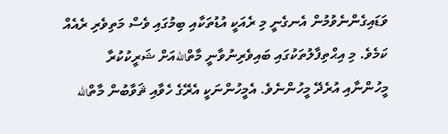ވަޑައިގެންނެވުމުން އެނގެނީ މި ރެއަކީ އުޑުތަކާއި ބިމުގައި ވެސް މަތިވެރި ރެއެއް ކަމެވެ. މި އިޙްތިފާލުތަކުގައި ބައިވެރިނުވާނީ މާތްاللهއަށް ޝަރީކުކުރާ މީހުންނާއި އުރެދޭ މީހުންނެވެ. އެމީހުންނަކީ އެރޭގެ ހެވާއި ޘަވާބުން މާތްالله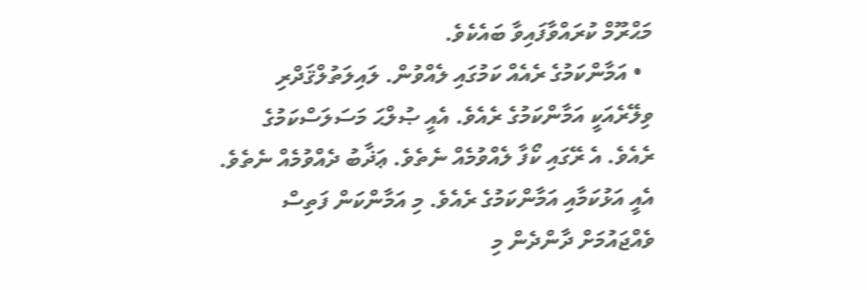މަޙްރޫމް ކުރައްވާފައިވާ ބައެކެވެ.
  • އަމާންކަމުގެ ރެއެއް ކަމުގައި ލެއްވުން. ލައިލަތުލްޤަދްރި ވިލޭރެއަކީ އަމާންކަމުގެ ރެއެވެ. އެއީ ޞުލްޙަ މަސަލަސްކަމުގެ ރެއެވެ. އެ ރޭގައި ކޯފާ ލެއްވުމެއް ނެތެވެ. ޢަޛާބު ދެއްވުމެއް ނެތެވެ. އެއީ އަޅުކަމާއި އަމާންކަމުގެ ރެއެވެ. މި އަމާންކަން ފަތިސް ވެއްޖައުމަށް ދާންދެން މި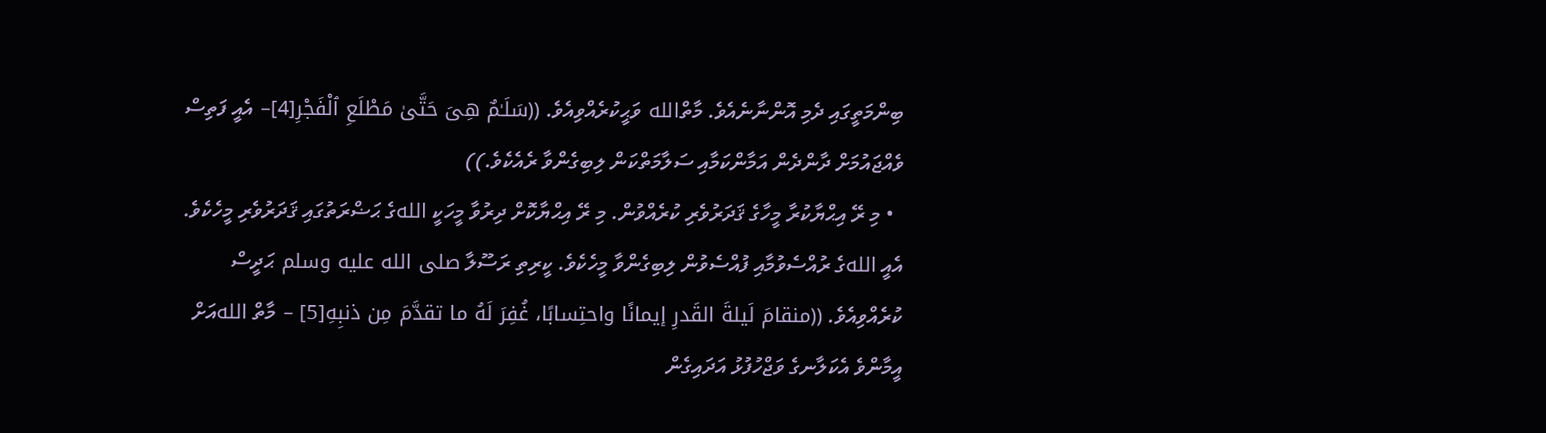ބިންމަތީގައި ދެމި އޮންނާނެއެވެ. މާތްالله ވަޙީކުރެއްވިއެވެ. ((سَلَـٰمٌ هِىَ حَتَّىٰ مَطْلَعِ ٱلْفَجْرِ[4]– އެއީ ފަތިސް ވެއްޖައުމަށް ދާންދެން އަމާންކަމާއި ސަލާމަތްކަން ލިބިގެންވާ ރެއެކެވެ.))
  • މި ރޭ އިޙްޔާކުރާ މީހާގެ ޤަދަރުވެރި ކުރެއްވުން. މި ރޭ އިޙްޔާކޮށް ދިރުވާ މީހަކީ اللهގެ ޙަޟްރަތުގައި ޤަދަރުވެރި މީހެކެވެ. އެއީ اللهގެ ރުއްސެވުމާއި ފުއްސެވުން ލިބިގެންވާ މީހެކެވެ. ކީރިތި ރަސޫލާ صلى الله عليه وسلم ޙަދީސް ކުރެއްވިއެވެ. ((منقامَ لَيلةَ القَدرِ إيمانًا واحتِسابًا، غُفِرَ لَهُ ما تقدَّمَ مِن ذنبِهِ[5] – މާތް اللهއަށް އީމާންވެ އެކަލާނގެ ވަޖްހުފުޅު އަދައިގެން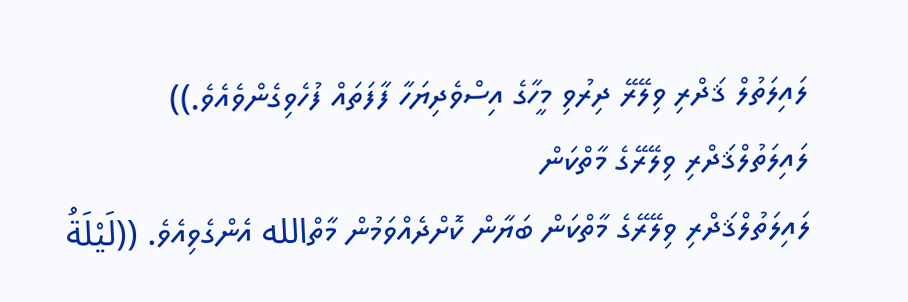ލައިލަތުލް ޤަދްރި ވިލޭރޭ ދިރުވި މީހާގެ އިސްވެދިޔަހާ ފާފަތައް ފުހެވިގެންވެއެވެ.))
ލައިލަތުލްޤަދްރި ވިލޭރޭގެ މާތްކަން
ލައިލަތުލްޤަދްރި ވިލޭރޭގެ މާތްކަން ބަޔާން ކޮށްދެއްވަމުން މާތްالله އެންގެވިއެވެ. ((لَيْلَةُ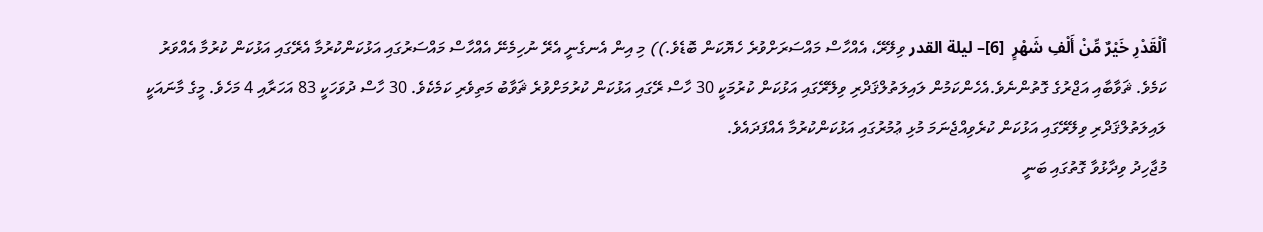ٱلْقَدْرِ خَيْرٌ مِّنْ أَلْفِ شَهْرٍ  [6]– ليلة القدر ވިލޭރޭ، އެއްހާސް މައްސަރަށްވުރެ ހެޔޮކަން ބޮޑެވެ.)) މި އިން އެނގެނީ އެރޭ ނުހިމެނޭ އެއްހާސް މައްސަރުގައި އަޅުކަންކުރުމާ އެރޭގައި އަޅުކަން ކުރުމާ އެއްވަރު ކަމެވެ. ޘަވާބާއި އަޖްރުގެ ގޮތުންނެވެ.އެހެންކަމުން ލައިލަތުލްޤަދްރި ވިލޭރޭގައި އަޅުކަން ކުރުމަކީ 30 ހާސް ރޭގައި އަޅުކަން ކުރުމަށްވުރެ ޘަވާބު މަތިވެރި ކަމެކެވެ. 30 ހާސް ދުވަހަކީ 83 އަހަރާއި 4 މަހެވެ. މީގެ މާނައަކީ ލައިލަތުލްޤަދްރި ވިލޭރޭގައި އަޅުކަން ކުރެވިއްޖެނަމަ މުޅި ޢުމުރުގައި އަޅުކަންކުރުމާ އެއްފަދައެވެ.
މުޖާހިދު ވިދާޅުވާ ގޮތުގައި ބަނީ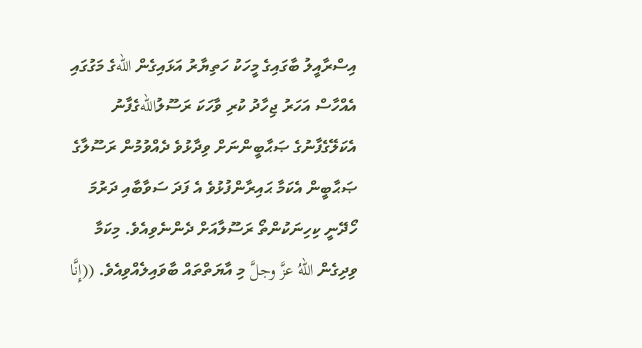އިސްރާއީލު ބާގައިގެ މީހަކު ހަތިޔާރު އަޅައިގެން اللهގެ މަގުގައި އެއްހާސް އަހަރު ޖިހާދު ކުރި ވާހަކަ ރަސޫލުاللهގެފާނު އެކަލޭގެފާނުގެ ޞަޙާބީންނަށް ވިދާޅުވެ ދެއްވުމުން ރަސޫލާގެ ޞަޙާބީން އެކަމާ ޙައިރާންފުޅުވެ އެ ފަދަ ސަވާބާއި ދަރުމަ ހޯދޭނީ ކިހިނަކުންތޯ ރަސޫލާއަށް ދެންނެވިއެވެ. މިކަމާ ވިދިގެން اللهُ عزَّ وجلَّ މި އާޔަތްތައް ބާވައިލެއްވިއެވެ. ((إِنَّا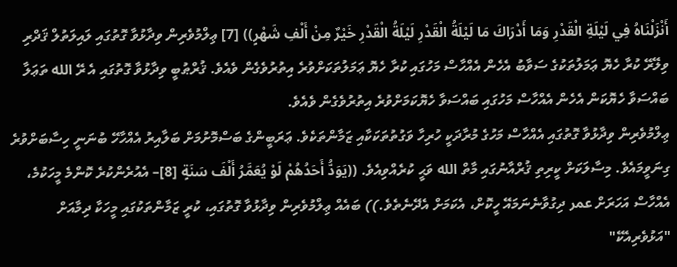أَنْزَلْنَاهُ فِي لَيْلَةِ الْقَدْرِ وَمَا أَدْرَاكَ مَا لَيْلَةُ الْقَدْرِ لَيْلَةُ الْقَدْرِ خَيْرٌ مِنْ أَلْفِ شَهْرٍ)) [7] ޢިލްމުވެރިން ވިދާޅުވާ ގޮތުގައި ލައިލަތުލް ޤަދްރި ވިލޭރޭ ކުރާ ހެޔޮ ޢަމަލުތަކުގެ ސަވާބު އެހެން އެއްހާސް މަހުގައި ކުރާ ހެޔޮ ޢަމަލުތަކަށްވުރެ އިތުރުވެގެން ވެއެވެ. ޤުރްޠުބީ ވިދާޅުވާ ގޮތުގައި އެ ރޭ الله ތަޢަލާ ބައްސަވާ ހެޔޮކަން އެހެން އެއްހާސް މަހުގައި ބައްސަވާ ހެޔޮކަމަށްވުރެ އިތުރުވެގެން ވެއެވެ.
ޢިލްމުވެރިން ވިދާޅުވާ ގޮތުގައި އެއްހާސް މަހުގެ މުރާދަކީ ހުރިހާ ވަގުތުތަކަކާއި ޒަމާންތަކެވެ. ޢަރަބީންގެ ބަސްމޮށުމަށް ބަލާއިރު އެއްހާހޭ ބުނަނީ ހިސާބަށްވުރެ ގިނަވީމައެވެ. މިސާލަކަށް ކީރިތި ޤުރްއާނުގައި މާތް الله ވަޙީ ކުރެއްވިއެވެ. ((يَوَدُّ أَحَدُهُمْ لَوْ يُعَمَّرُ أَلْفَ سَنَةٍ [8]– އެއުރެންކުރެ ކޮންމެ މީހަކުމެ، އެއްހާސް އަހަރަށް عمر ދިގުވާނެނަމައޭ ހީކޮށް، އެކަމަށް އެދޭނެތެވެ.)) ބައެއް ޢިލްމުވެރިން ވިދާޅުވާ ގޮތުގައި، ކުރީ ޒަމާންތަކުގައި މީހަކާ ދިމާއަށް "އަޅުވެރިއެކޭ"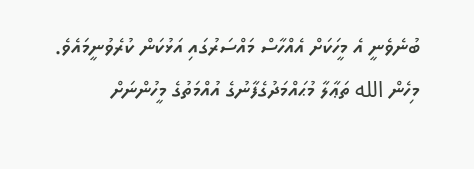ބުނެވެނީ އެ މީހަކަށް އެއްހާސް މައްސަރުގައި އަޅުކަން ކުރެވުނީމައެވެ. މިހެން الله ތަޢާލާ މުޙައްމަދުގެފާނުގެ އުއްމަތުގެ މީހުންނަށް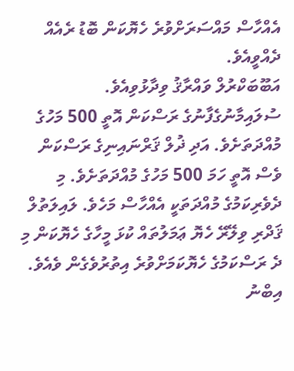އެއްހާސް މައްސަރަށްވުރެ ހެޔޮކަން ބޮޑު ރެއެއް ދެއްވީއެވެ.
އަބޫބަކްރުލް ވައްރާޤު ވިދާޅުވިއެވެ. ސުލައިމާނުގެފާނުގެ ރަސްކަން އޮތީ 500 މަހުގެ މުއްދަތަށެވެ. އަދި ޛުލް ޤަރްނައިނިގެ ރަސްކަން ވެސް އޮތީ ހަމަ 500 މަހުގެ މުއްދަތަށެވެ. މި ދެވެރިކަމުގެ މުއްދަތަކީ އެއްހާސް މަހެވެ. ލައިލަތުލް ޤަދްރި ވިލޭރޭ ހެޔޮ ޢަމަލުތައް ކުޅަ މީހާގެ ހެޔޮކަން މި ދެ ރަސްކަމުގެ ހެޔޮކަމަށްވުރެ އިތުރުވެގެން ވެއެވެ. އިބްނު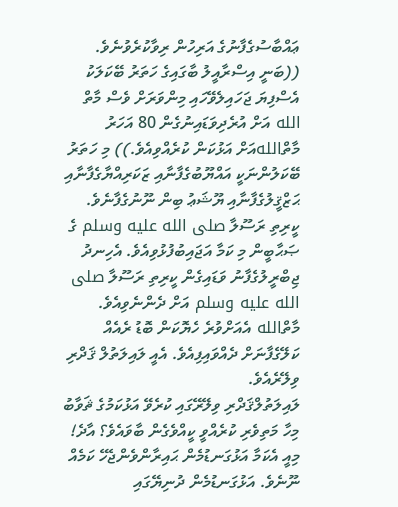ޢައްބާސުގެފާނުގެ އަރިހުން ރިވާކުރެވުނެވެ. ((ބަނީ އިސްރާއީލު ބާގައިގެ ހަތަރު ބޭކަލަކު އެސްފިޔަ ޖަހައިލެވޭހައި މިންވަރަށް ވެސް މާތް الله އަށް އުރެދިވަޑައިނުގެން 80 އަހަރު މާތްاللهއަށް އަޅުކަން ކުރެއްވިއެވެ.)) މި ހަތަރު ބޭކަލުންނަކީ އައްޔޫބުގެފާނާއި ޒަކަރިއްޔާގެފާނާއި ޙަޒްޤީލުގެފާނާއި ޔޫޝަޢު ބިން ނޫނުގެފާނެވެ. ކީރިތި ރަސޫލާ صلى الله عليه وسلم ގެ ޞަޙާބީން މި ކަމާ އަޖައިބުފުޅުވިއެވެ. އެހިނދު ޖިބްރީލުގެފާނު ވަޑައިގެން ކީރިތި ރަސޫލާ صلى الله عليه وسلم އަށް ދެންނެވިއެވެ. މާތްالله އެއަށްވުރެ ހެޔޮކަން ބޮޑު ރެއެއް ކަލޭގެފާނަށް ދެއްވައިފިއެވެ. އެއީ ލައިލަތުލް ޤަދްރި ވިލޭރެއެވެ.
ލައިލަތުލްޤަދްރި ވިލޭރޭގައި ކުރެވޭ އަޅުކަމުގެ ޘަވާބު މިހާ މަތިވެރި ކުރެއްވީ ކީއްވެގެން ބާވައެވެ؟ އާދެ! މިއީ އެކަމާ އަޅުގަނޑުމެން ޙައިރާންވެންޖެހޭ ކަމެއް ނޫނެވެ. އަޅުގަނޑުމެން ދުނިޔޭގައި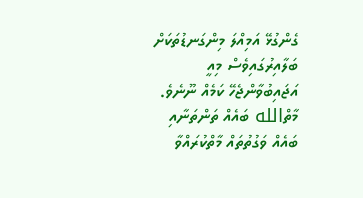ގެންގުޅޭ އަމިއްލަ މިންގަނޑުތަކަށް ބަލާއިރުގައިވެސް މިއީ އަޖައިބުވާންޖެހޭ ކަމެއް ނޫނެވެ. މާތްالله ބައެއް ތަންތަނާއި ބައެއް ވަގުތުތައް މާތްކުރައްވާ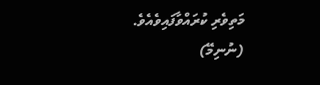މަތިވެރި ކުރައްވާފައިވެއެވެ.
(ނުނިމޭ)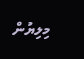މިލިޔުން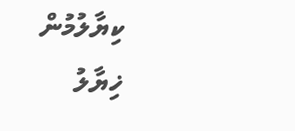ކިޔާލުމުން
ޚިޔާލު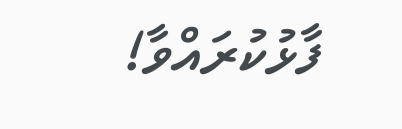ފާޅުކުރައްވާ!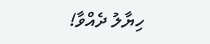ހިޔާލު ދެއްވާ!